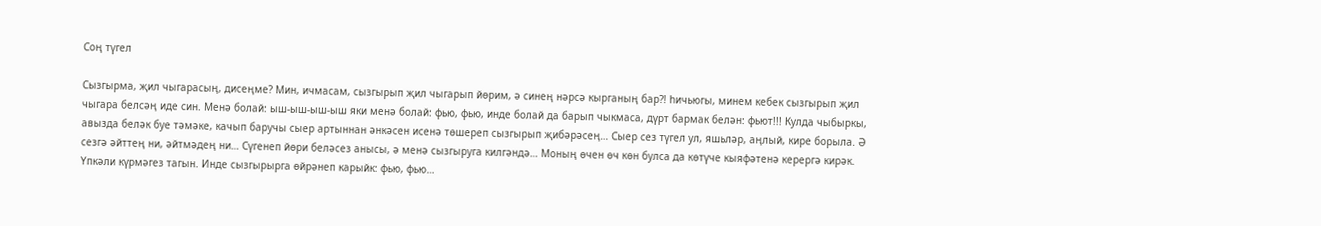Соң түгел

Сызгырма, җил чыгарасың, дисеңме? Мин, ичмасам, сызгырып җил чыгарып йөрим, ә синең нәрсә кырганың бар?! һичьюгы, минем кебек сызгырып җил чыгара белсәң иде син. Менә болай: ыш-ыш-ыш-ыш яки менә болай: фью, фью, инде болай да барып чыкмаса, дүрт бармак белән: фьют!!! Кулда чыбыркы, авызда беләк буе тәмәке, качып баручы сыер артыннан әнкәсен исенә төшереп сызгырып җибәрәсең… Сыер сез түгел ул, яшьләр, аңлый, кире борыла. Ә сезгә әйттең ни, әйтмәдең ни… Сүгенеп йөри беләсез анысы, ә менә сызгыруга килгәндә… Моның өчен өч көн булса да көтүче кыяфәтенә керергә кирәк. Үпкәли күрмәгез тагын. Инде сызгырырга өйрәнеп карыйк: фью, фью…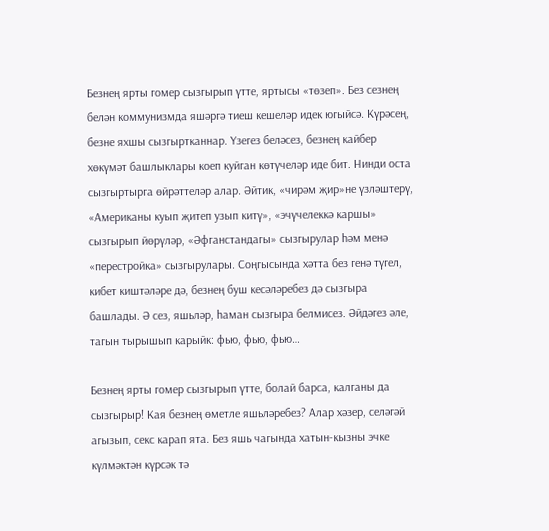Безнең ярты гомер сызгырып үтте, яртысы «төзеп». Без сезнең белән коммунизмда яшәргә тиеш кешеләр идек югыйсә. Күрәсең, безне яхшы сызгыртканнар. Үзегез беләсез, безнең кайбер хөкүмәт башлыклары коеп куйган көтүчеләр иде бит. Нинди оста сызгыртырга өйрәттеләр алар. Әйтик, «чирәм җир»не үзләштерү, «Американы куып җитеп узып китү», «эчүчелеккә каршы» сызгырып йөрүләр, «Әфганстандагы» сызгырулар һәм менә «перестройка» сызгырулары. Соңгысында хәтта без генә түгел, кибет киштәләре дә, безнең буш кесәләребез дә сызгыра башлады. Ә сез, яшьләр, һаман сызгыра белмисез. Әйдәгез әле, тагын тырышып карыйк: фью, фью, фью…

Безнең ярты гомер сызгырып үтте, болай барса, калганы да сызгырыр! Кая безнең өметле яшьләребез? Алар хәзер, селәгәй агызып, секс карап ята. Без яшь чагында хатын-кызны эчке күлмәктән күрсәк тә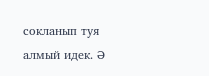сокланып туя алмый идек. Ә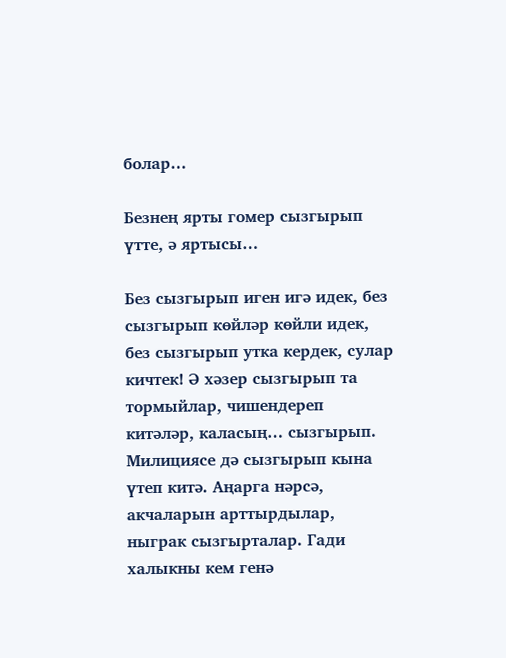болар…

Безнең ярты гомер сызгырып үтте, ә яртысы…

Без сызгырып иген игә идек, без сызгырып көйләр көйли идек, без сызгырып утка кердек, сулар кичтек! Ә хәзер сызгырып та тормыйлар, чишендереп китәләр, каласың… сызгырып. Милициясе дә сызгырып кына үтеп китә. Аңарга нәрсә, акчаларын арттырдылар, ныграк сызгырталар. Гади халыкны кем генә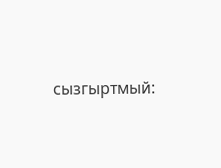сызгыртмый: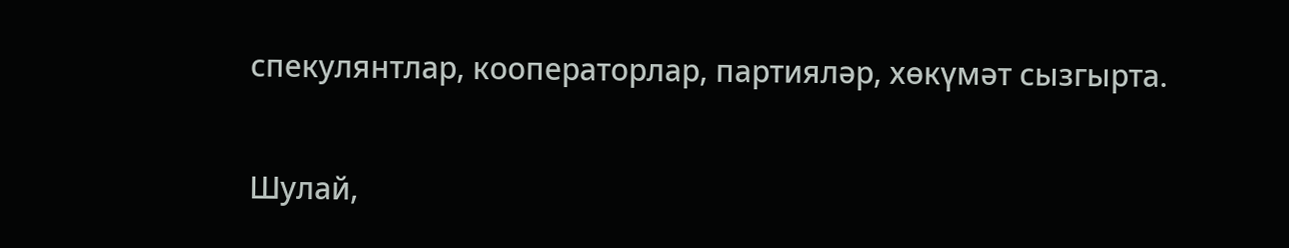спекулянтлар, кооператорлар, партияләр, хөкүмәт сызгырта.

Шулай,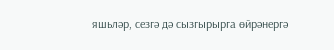яшьләр, сезгә дә сызгырырга өйрәнергә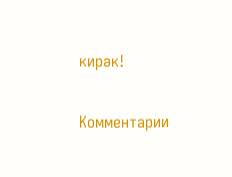кирәк!

Комментарии